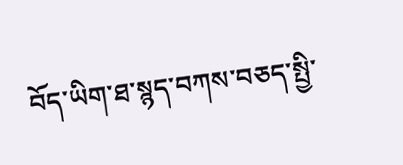བོད་ཡིག་ཐ་སྙད་བཀས་བཅད་སྤྱི་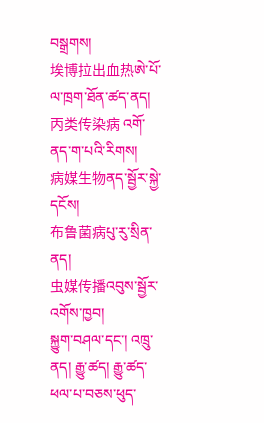བསྒྲགས།
埃博拉出血热ཨེ་པོ་ལ་ཁྲག་ཐོན་ཚད་ནད།
丙类传染病 འགོ་ནད་ག་པའི་རིགས།
病媒生物ནད་སྦྱོར་སྐྱེ་དངོས།
布鲁菌病པུ་རུ་སྲིན་ནད།
虫媒传播འབུས་སྦྱོར་འགོས་ཁྱབ།
སྐྱུག་བཤལ་དང་། འཁྲུ་ནད། རྒྱུ་ཚད། རྒྱུ་ཚད་ཕལ་པ་བཅས་ཕུད་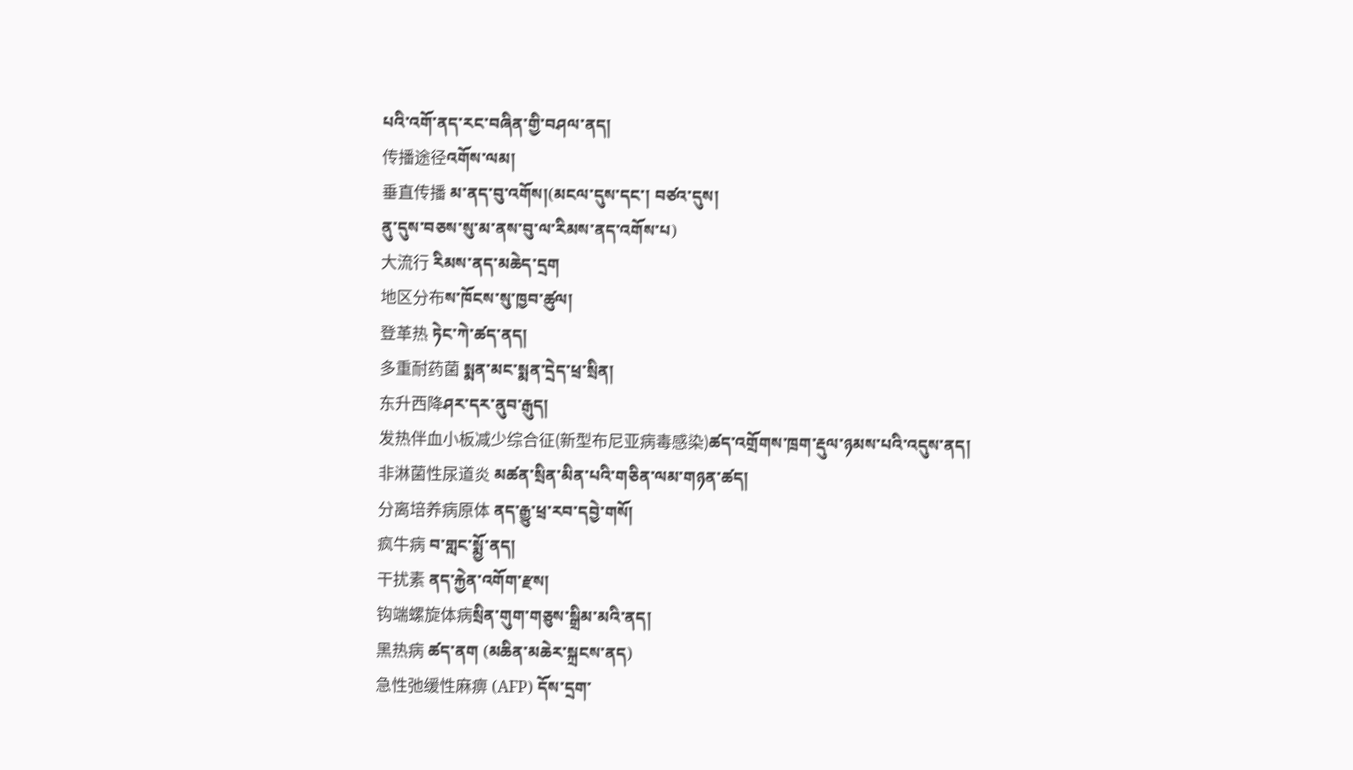པའི་འགོ་ནད་རང་བཞིན་གྱི་བཤལ་ནད།
传播途径འགོས་ལམ།
垂直传播 མ་ནད་བུ་འགོས།(མངལ་དུས་དང་། བཙའ་དུས།
ནུ་དུས་བཅས་སུ་མ་ནས་བུ་ལ་རིམས་ནད་འགོས་པ)
大流行 རིམས་ནད་མཆེད་དྲག
地区分布ས་ཁོངས་སུ་ཁྱབ་ཚུལ།
登革热 ཏེང་ཀེ་ཚད་ནད།
多重耐药菌 སྨན་མང་སྨན་དྲེད་ཕྲ་སྲིན།
东升西降ཤར་དར་ནུབ་རྒུད།
发热伴血小板减少综合征(新型布尼亚病毒感染)ཚད་འགྲོགས་ཁྲག་རྡུལ་ཉམས་པའི་འདུས་ནད།
非淋菌性尿道炎 མཚན་སྲིན་མིན་པའི་གཅིན་ལམ་གཉན་ཚད།
分离培养病原体 ནད་རྒྱུ་ཕྲ་རབ་དབྱེ་གསོ།
疯牛病 བ་གླང་སྨྱོ་ནད།
干扰素 ནད་རྐྱེན་འགོག་རྫས།
钩端螺旋体病སྲིན་གུག་གཅུས་སྒྲིམ་མའི་ནད།
黑热病 ཚད་ནག (མཆིན་མཆེར་སྐྲངས་ནད)
急性弛缓性麻痹 (AFP) དོས་དྲག་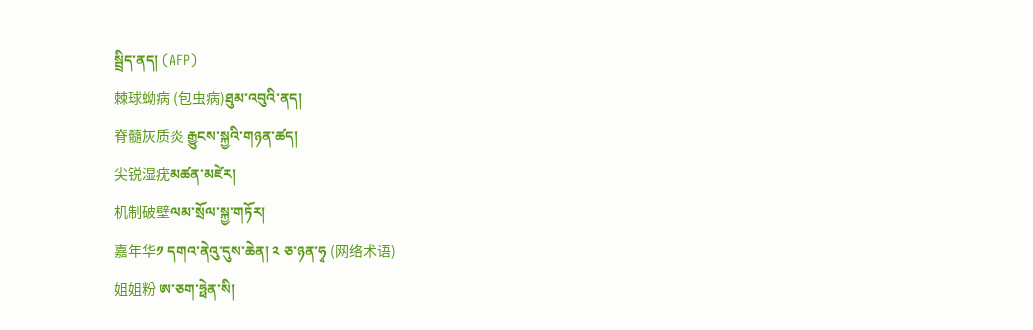སྦྲིད་ནད། (AFP)
棘球蚴病 (包虫病)ཐུམ་འབུའི་ནད།
脊髓灰质炎 རྒྱུངས་སྐྱའི་གཉན་ཚད།
尖锐湿疣མཚན་མཛེར།
机制破壁ལམ་སྲོལ་སྐྱ་གཏོར།
嘉年华༡ དགའ་ནེའུ་དུས་ཆེན། ༢ ཅ་ཉན་ཧྭ (网络术语)
姐姐粉 ཨ་ཅག་ཧྥེན་སི།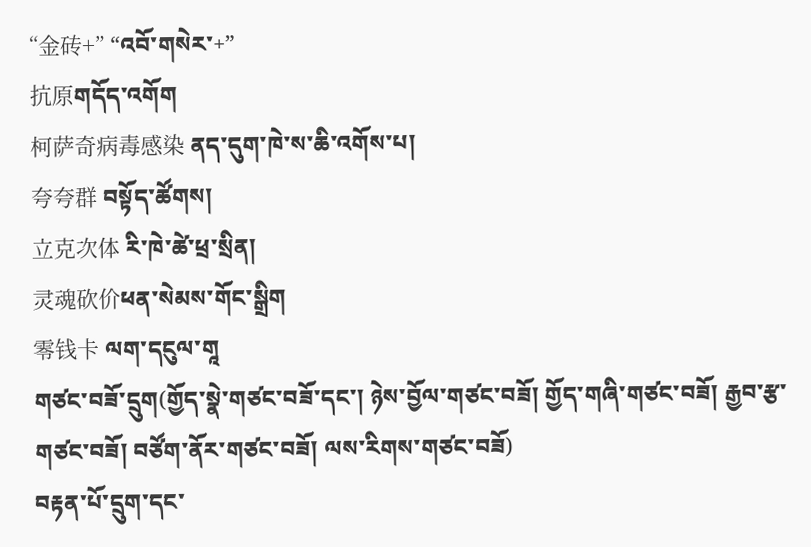“金砖+” “འབོ་གསེར་+”
抗原གདོད་འགོག
柯萨奇病毒感染 ནད་དུག་ཁེ་ས་ཆི་འགོས་པ།
夸夸群 བསྟོད་ཚོགས།
立克次体 རི་ཁེ་ཚེ་ཕྲ་སྲིན།
灵魂砍价ཕན་སེམས་གོང་སྒྲིག
零钱卡 ལག་དངུལ་གཱ
གཙང་བཟོ་དྲུག(གྱོད་སྣེ་གཙང་བཟོ་དང་། ཉེས་བྱོལ་གཙང་བཟོ། གྱོད་གཞི་གཙང་བཟོ། རྒྱབ་རྩ་གཙང་བཟོ། བཙོག་ནོར་གཙང་བཟོ། ལས་རིགས་གཙང་བཟོ)
བརྟན་པོ་དྲུག་དང་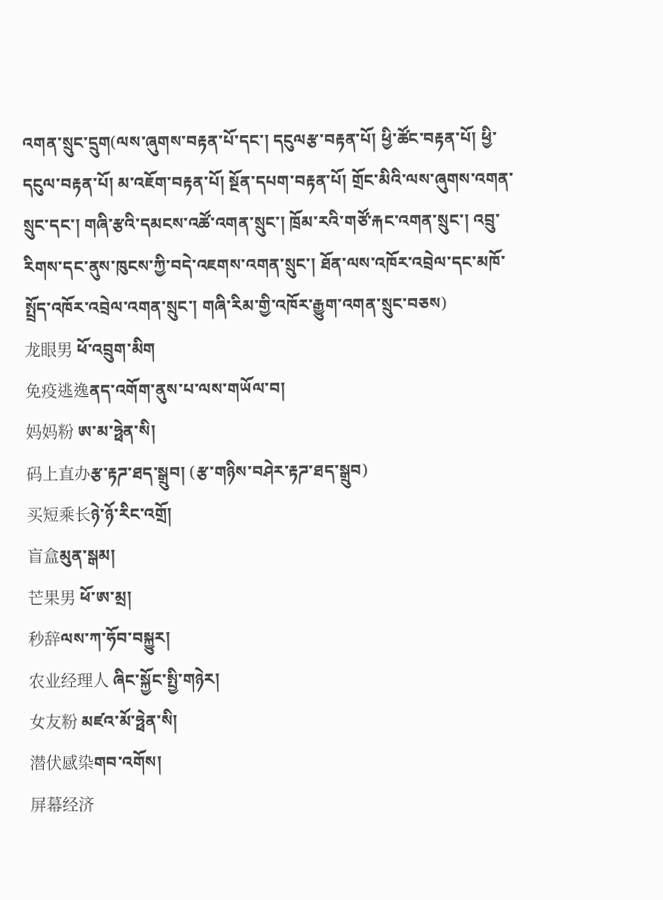འགན་སྲུང་དྲུག(ལས་ཞུགས་བརྟན་པོ་དང་། དངུལརྩ་བརྟན་པོ། ཕྱི་ཚོང་བརྟན་པོ། ཕྱི་དངུལ་བརྟན་པོ། མ་འཇོག་བརྟན་པོ། སྔོན་དཔག་བརྟན་པོ། གྲོང་མིའི་ལས་ཞུགས་འགན་སྲུང་དང་། གཞི་རྩའི་དམངས་འཚོ་འགན་སྲུང་། ཁྲོམ་རའི་གཙོ་རྐང་འགན་སྲུང་། འབྲུ་རིགས་དང་ནུས་ཁུངས་ཀྱི་བདེ་འཇགས་འགན་སྲུང་། ཐོན་ལས་འཁོར་འབྲེལ་དང་མཁོ་སྤྲོད་འཁོར་འབྲེལ་འགན་སྲུང་། གཞི་རིམ་གྱི་འཁོར་རྒྱུག་འགན་སྲུང་བཅས)
龙眼男 ཕོ་འབྲུག་མིག
免疫逃逸ནད་འགོག་ནུས་པ་ལས་གཡོལ་བ།
妈妈粉 ཨ་མ་ཧྥེན་སི།
码上直办རྩ་རྟཌ་ཐད་སྒྲུབ། (རྩ་གཉིས་བཤེར་རྟཌ་ཐད་སྒྲུབ)
买短乘长ཉེ་ཉོ་རིང་འགྲོ།
盲盒མུན་སྒམ།
芒果男 ཕོ་ཨ་མྲ།
秒辞ལས་ཀ་ཧོབ་བསྐྱུར།
农业经理人 ཞིང་སྐྱོང་སྤྱི་གཉེར།
女友粉 མཛའ་མོ་ཧྥེན་སི།
潜伏感染གབ་འགོས།
屏幕经济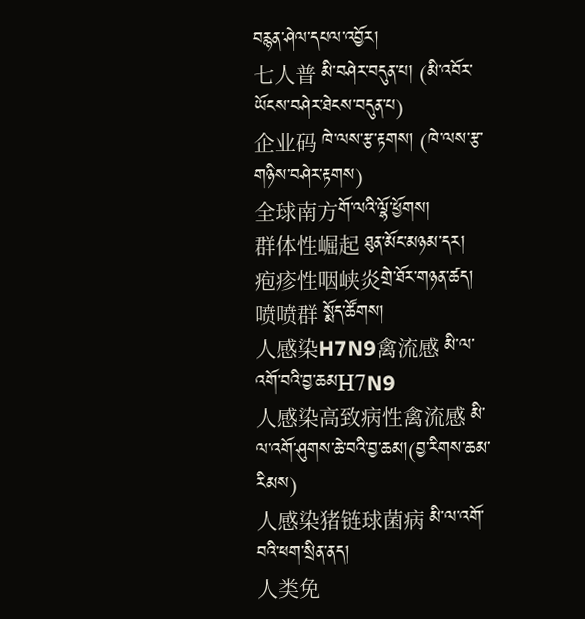བརྙན་ཤེལ་དཔལ་འབྱོར།
七人普 མི་བཤེར་བདུན་པ། (མི་འབོར་ཡོངས་བཤེར་ཐེངས་བདུན་པ)
企业码 ཁེ་ལས་རྩ་རྟགས། (ཁེ་ལས་རྩ་གཉིས་བཤེར་རྟགས)
全球南方གོ་ལའི་ལྷོ་ཕྱོགས།
群体性崛起 ཐུན་མོང་མཉམ་དར།
疱疹性咽峡炎གྲེ་ཐོར་གཉན་ཚད།
喷喷群 སྨོད་ཚོགས།
人感染H7N9禽流感 མི་ལ་འགོ་བའི་བྱ་ཆམH7N9
人感染高致病性禽流感 མི་ལ་འགོ་ཤུགས་ཆེ་བའི་བྱ་ཆམ།(བྱ་རིགས་ཆམ་རིམས)
人感染猪链球菌病 མི་ལ་འགོ་བའི་ཕག་སྲིན་ནད།
人类免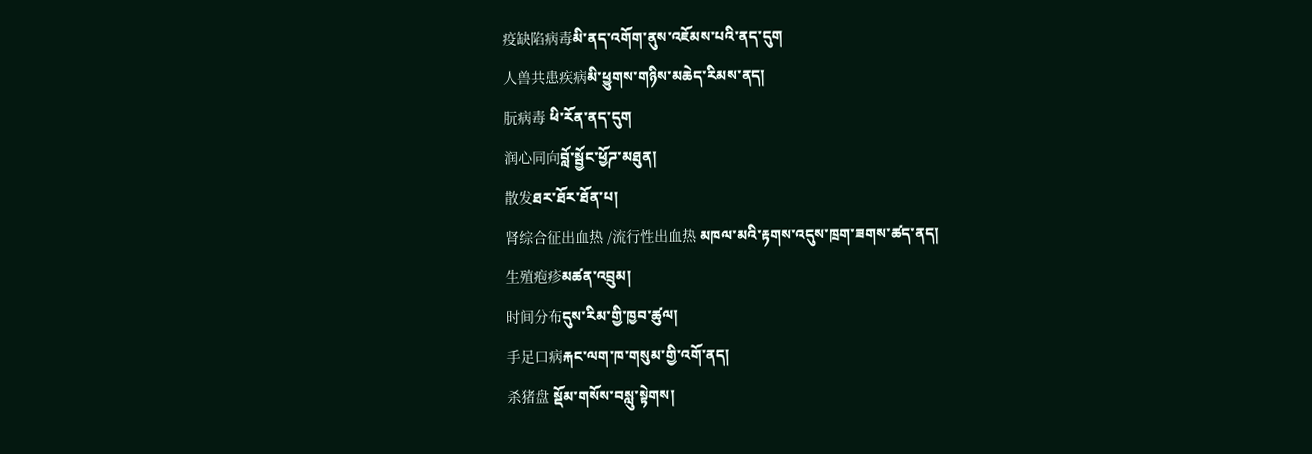疫缺陷病毒མི་ནད་འགོག་ནུས་འཇོམས་པའི་ནད་དུག
人兽共患疾病མི་ཕྱུགས་གཉིས་མཆེད་རིམས་ནད།
朊病毒 ཕི་རོན་ནད་དུག
润心同向བློ་སྦྱོང་ཕྱོཌ་མཐུན།
散发ཐར་ཐོར་ཐོན་པ།
肾综合征出血热 /流行性出血热 མཁལ་མའི་རྟགས་འདུས་ཁྲག་ཟགས་ཚད་ནད།
生殖疱疹མཚན་འབྲུམ།
时间分布དུས་རིམ་གྱི་ཁྱབ་ཚུལ།
手足口病རྐང་ལག་ཁ་གསུམ་གྱི་འགོ་ནད།
杀猪盘 སྡོམ་གསོས་བསླུ་སྟེགས།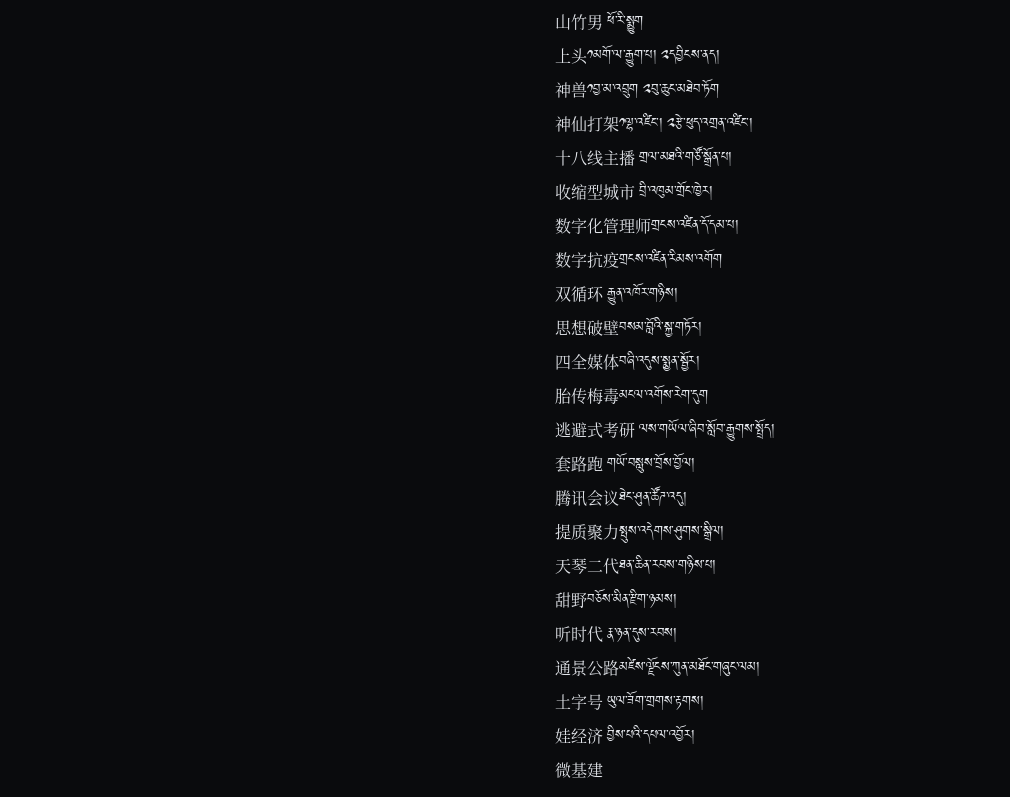山竹男 ཕོ་རི་སྨྱུག
上头༡མགོ་ལ་རྒྱུག་པ། ༢དབྱིངས་ནད།
神兽༡བྱ་མ་འབྲུག ༢བུ་ཆུང་མཐེབ་ཏོག
神仙打架༡ལྷ་འཛིང་། ༢རྩེ་ཕུད་འགྲན་འཛིང་།
十八线主播 གྲལ་མཐའི་གཙོ་སྒྲོན་པ།
收缩型城市 བྲི་འཁུམ་གྲོང་ཁྱེར།
数字化管理师གྲངས་འཛིན་དོ་དམ་པ།
数字抗疫གྲངས་འཛིན་རིམས་འགོག
双循环 རྒྱུན་འཁོར་གཉིས།
思想破壁བསམ་བློའི་སྐྱ་གཏོར།
四全媒体བཞི་འདུས་སྨྱན་སྦྱོར།
胎传梅毒མངལ་འགོས་རེག་དུག
逃避式考研 ལས་གཡོལ་ཞིབ་སློབ་རྒྱུགས་སྤྲོད།
套路跑 གཡོ་བསླུས་བྲོས་བྱོལ།
腾讯会议ཐེང་ཤུན་ཚོཌ་འདུ།
提质聚力སྤུས་འདེགས་ཤུགས་སྒྲིལ།
天琴二代ཐན་ཆིན་རབས་གཉིས་པ།
甜野བཅོས་མིན་རྫིག་ཉམས།
听时代 རྣ་ཉན་དུས་རབས།
通景公路མཛེས་ལྗོངས་ཀུན་མཐོང་གཞུང་ལམ།
土字号 ཡུལ་ཟོག་གྲགས་རྟགས།
娃经济 བྱིས་པའི་དཔལ་འབྱོར།
微基建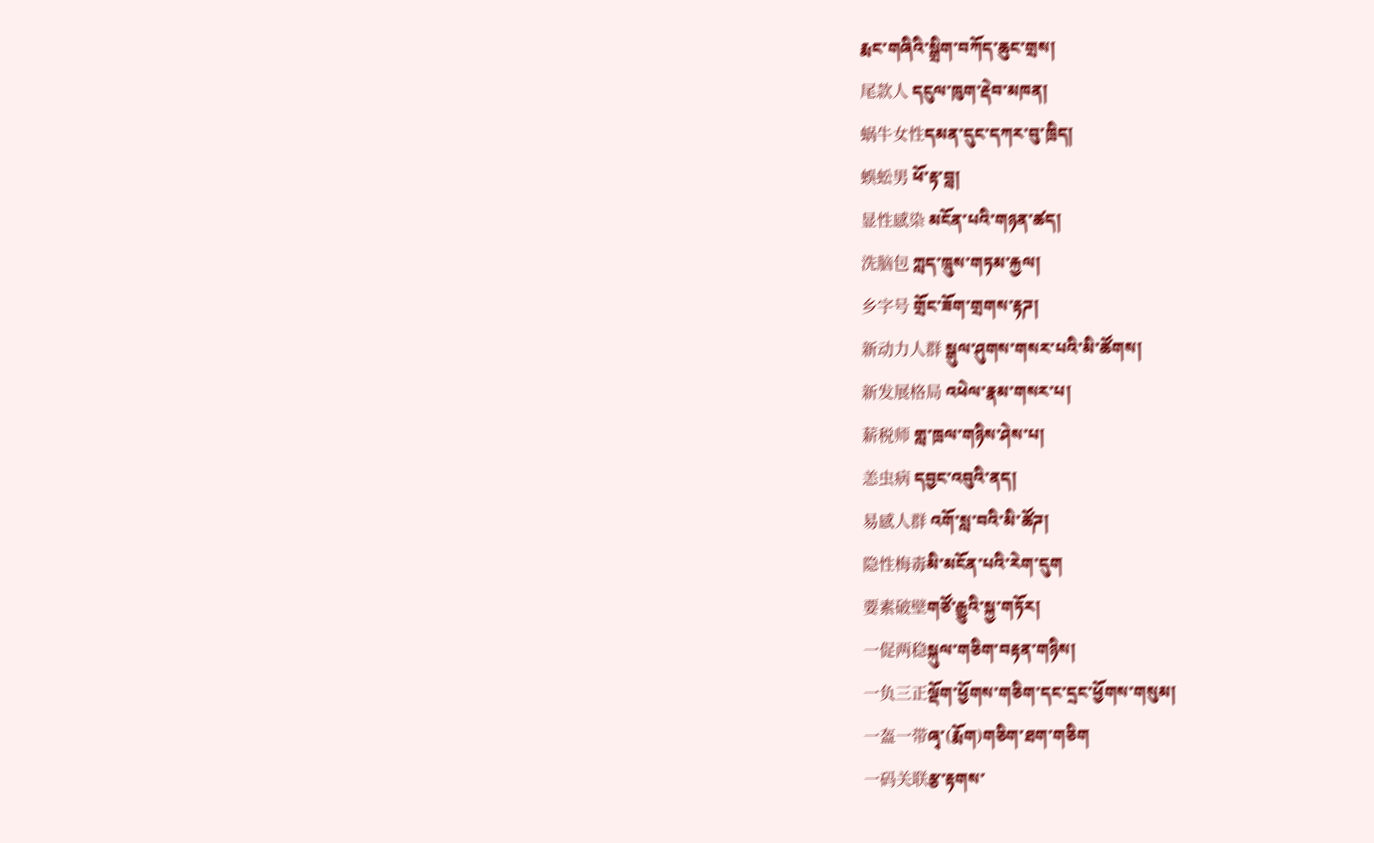རྨང་གཞིའི་སྒྲིག་བཀོད་ཆུང་གྲས།
尾款人 དངུལ་ཁུག་རྡེབ་མཁན།
蜗牛女性དམན་དུང་དཀར་བུ་ཁྲིད།
蜈蚣男 ཕོ་རྟ་བླ།
显性感染 མངོན་པའི་གཉན་ཚད།
洗脑包 ཀླད་ཁྲུས་གཏམ་རྐྱལ།
乡字号 གྲོང་ཟོག་གྲགས་རྟཌ།
新动力人群 སྒུལ་ཤུགས་གསར་པའི་མི་ཚོགས།
新发展格局 འཕེལ་རྣམ་གསར་པ།
薪税师 གླ་ཁྲལ་གཉིས་ཤེས་པ།
恙虫病 དབྱང་འབུའི་ནད།
易感人群 འགོ་སླ་བའི་མི་ཚོཌ།
隐性梅毒མི་མངོན་པའི་རེག་དུག
要素破壁གཙོ་རྒྱུའི་སྐྱ་གཏོར།
一促两稳སྐུལ་གཅིག་བརྟན་གཉིས།
一负三正ལྡོག་ཕྱོགས་གཅིག་དང་དྲང་ཕྱོགས་གསུམ།
一盔一带ཞྭ་(རྨོག)གཅིག་ཐག་གཅིག
一码关联རྩ་རྟགས་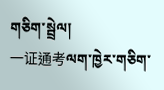གཅིག་སྦྲེལ།
一证通考ལག་ཁྱེར་གཅིག་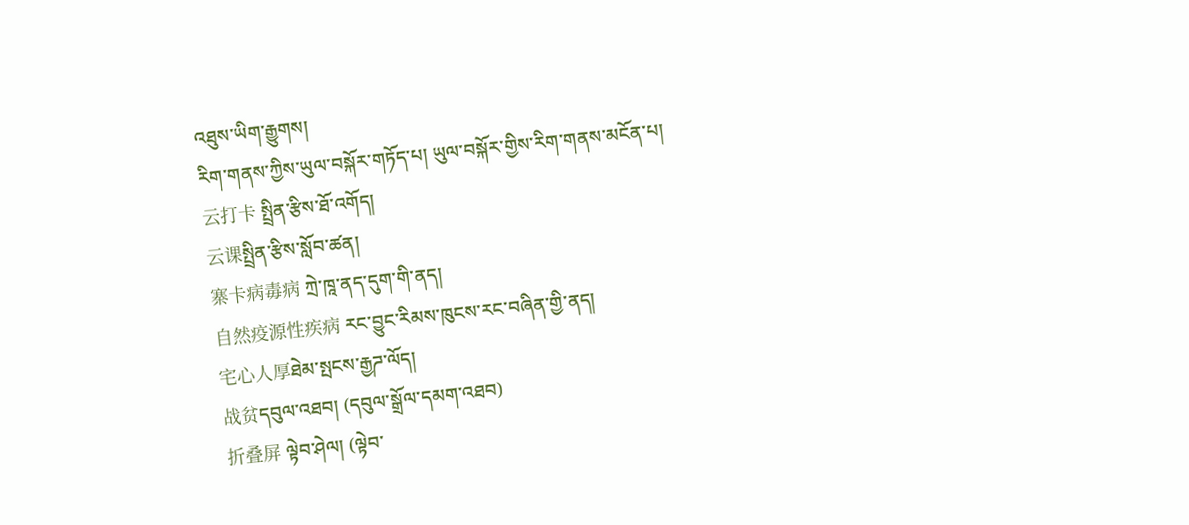འཐུས་ཡིག་རྒྱུགས།
རིག་གནས་ཀྱིས་ཡུལ་བསྐོར་གཏོད་པ། ཡུལ་བསྐོར་གྱིས་རིག་གནས་མངོན་པ།
云打卡 སྤྲིན་རྩིས་ཐོ་འགོད།
云课སྤྲིན་རྩིས་སློབ་ཚན།
寨卡病毒病 ཀྲེ་ཁཱ་ནད་དུག་གི་ནད།
自然疫源性疾病 རང་བྱུང་རིམས་ཁུངས་རང་བཞིན་གྱི་ནད།
宅心人厚ཐེམ་སྤངས་རྒྱཌ་ལོད།
战贫དབུལ་འཐབ། (དབུལ་སྒྲོལ་དམག་འཐབ)
折叠屏 ལྟེབ་ཤེལ། (ལྟེབ་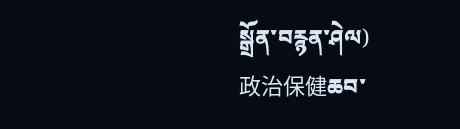སྒྲོན་བརྙན་ཤེལ)
政治保健ཆབ་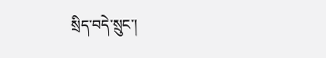སྲིད་བདེ་སྲུང་།